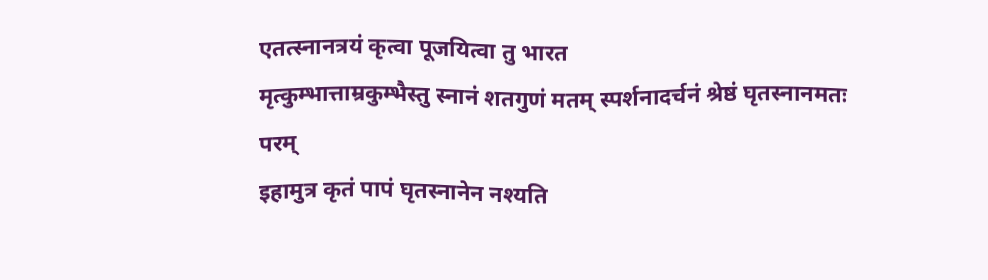एतत्स्नानत्रयं कृत्वा पूजयित्वा तु भारत
मृत्कुम्भात्ताम्रकुम्भैस्तु स्नानं शतगुणं मतम् स्पर्शनादर्चनं श्रेष्ठं घृतस्नानमतः परम्
इहामुत्र कृतं पापं घृतस्नानेन नश्यति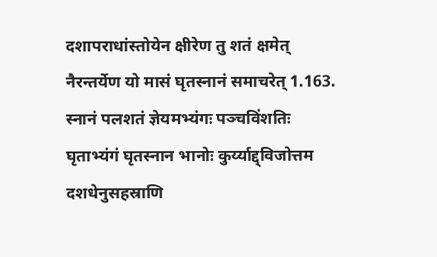दशापराधांस्तोयेन क्षीरेण तु शतं क्षमेत्
नैरन्तर्येण यो मासं घृतस्नानं समाचरेत् 1.163.
स्नानं पलशतं ज्ञेयमभ्यंगः पञ्चविंशतिः
घृताभ्यंगं घृतस्नान भानोः कुर्य्याद्द्विजोत्तम
दशधेनुसहस्राणि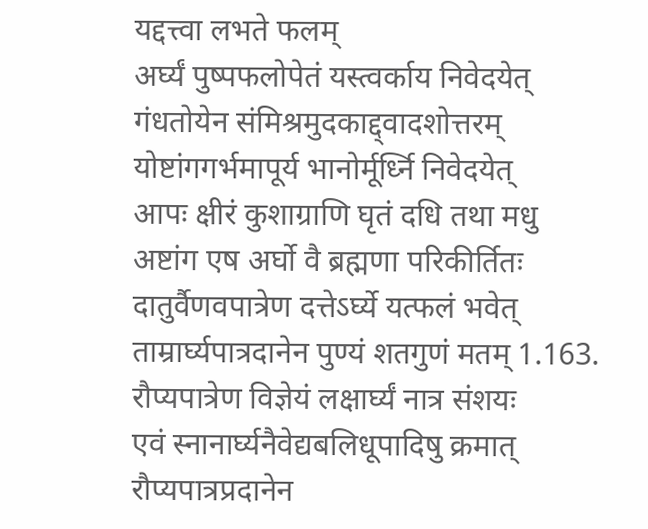यद्दत्त्वा लभते फलम्
अर्घ्यं पुष्पफलोपेतं यस्त्वर्काय निवेदयेत्
गंधतोयेन संमिश्रमुदकाद्द्वादशोत्तरम्
योष्टांगगर्भमापूर्य भानोर्मूर्ध्नि निवेदयेत्
आपः क्षीरं कुशाग्राणि घृतं दधि तथा मधु
अष्टांग एष अर्घो वै ब्रह्मणा परिकीर्तितः
दातुर्वैणवपात्रेण दत्तेऽर्घ्ये यत्फलं भवेत्
ताम्रार्घ्यपात्रदानेन पुण्यं शतगुणं मतम् 1.163.
रौप्यपात्रेण विज्ञेयं लक्षार्घ्यं नात्र संशयः
एवं स्नानार्घ्यनैवेद्यबलिधूपादिषु क्रमात्
रौप्यपात्रप्रदानेन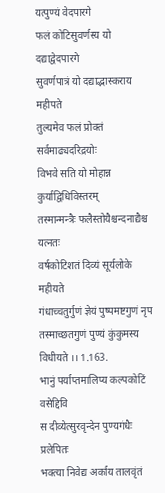यत्पुण्यं वेदपारगे
फलं कोटिसुवर्णस्य यो दद्याद्वेदपारगे
सुवर्णपात्रं यो दद्याद्भास्कराय महीपते
तुल्यमेव फलं प्रोक्तं सर्वमाढ्यदरिद्रयोः
विभवे सति यो मोहान्न कुर्याद्विधिविस्तरम्
तस्मान्मन्त्रैः फलैस्तोयैश्चन्दनाद्यैश्च यत्नतः
वर्षकोटिशतं दिव्यं सूर्यलोके महीयते
गंधाच्चतुर्गुणं ज्ञेयं पुष्पमष्टगुणं नृप तस्माच्छतगुणं पुण्यं कुंकुमस्य विधीयते ।। 1.163.
भानुं पर्याप्तमालिप्य कल्पकोटिं वसेद्दिवि
स दीव्येत्सुरवृन्देन पुण्यगंधैः प्रलेपितः
भक्त्या निवेद्य अर्काय तालवृंतं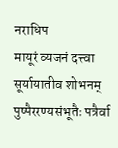नराधिप
मायूरं व्यजनं दत्त्वा सूर्यायातीव शोभनम्
पुष्पैररण्यसंभूतैः पत्रैर्वा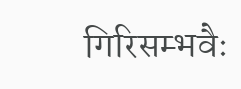गिरिसम्भवैः